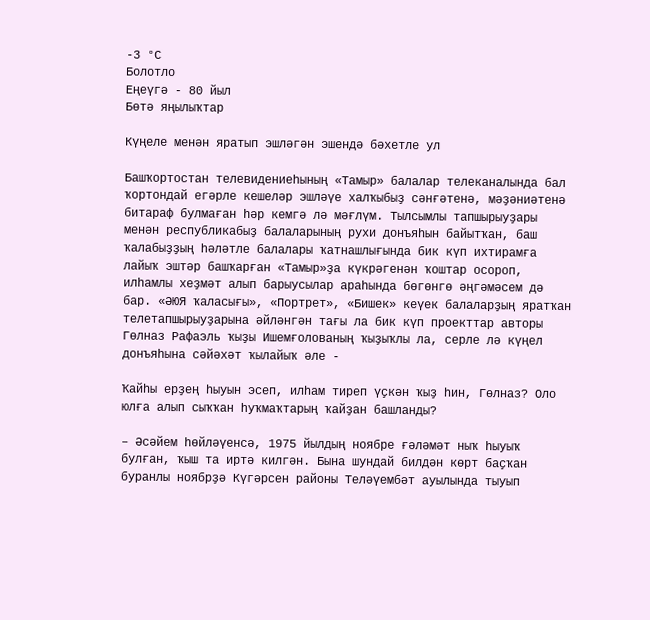-3 °С
Болотло
Еңеүгә - 80 йыл
Бөтә яңылыҡтар

Күңеле менән яратып эшләгән эшендә бәхетле ул

Башҡортостан телевидениеһының «Тамыр» балалар телеканалында бал ҡортондай егәрле кешеләр эшләүе халҡыбыҙ сәнғәтенә, мәҙәниәтенә битараф булмаған һәр кемгә лә мәғлүм. Тылсымлы тапшырыуҙары менән республикабыҙ балаларының рухи донъяһын байытҡан, баш ҡалабыҙҙың һәләтле балалары ҡатнашлығында бик күп ихтирамға лайыҡ эштәр башҡарған «Тамыр»ҙа күкрәгенән ҡоштар осороп, илһамлы хеҙмәт алып барыусылар араһында бөгөнгө әңгәмәсем дә бар. «ӘЮЯ ҡаласығы», «Портрет», «Бишек» кеүек балаларҙың яратҡан телетапшырыуҙарына әйләнгән тағы ла бик күп проекттар авторы Гөлназ Рафаэль ҡыҙы Ишемғолованың ҡыҙыҡлы ла, серле лә күңел донъяһына сәйәхәт ҡылайыҡ әле -

Ҡайһы ерҙең һыуын эсеп, илһам тиреп үҫкән ҡыҙ һин, Гөлназ? Оло юлға алып сыҡҡан һуҡмаҡтарың ҡайҙан башланды?

– Әсәйем һөйләүенсә, 1975 йылдың ноябре ғәләмәт ныҡ һыуыҡ булған, ҡыш та иртә килгән. Бына шундай билдән көрт баҫҡан буранлы ноябрҙә Күгәрсен районы Теләүембәт ауылында тыуып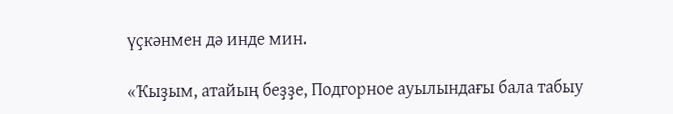үҫкәнмен дә инде мин.

«Ҡыҙым, атайың беҙҙе, Подгорное ауылындағы бала табыу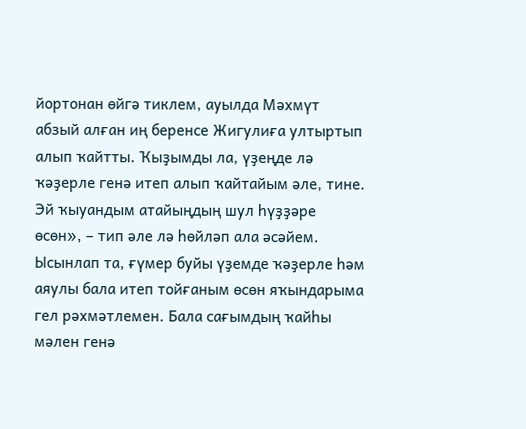йортонан өйгә тиклем, ауылда Мәхмүт абзый алған иң беренсе Жигулиға ултыртып алып ҡайтты. Ҡыҙымды ла, үҙеңде лә ҡәҙерле генә итеп алып ҡайтайым әле, тине. Эй ҡыуандым атайыңдың шул һүҙҙәре өсөн», – тип әле лә һөйләп ала әсәйем. Ысынлап та, ғүмер буйы үҙемде ҡәҙерле һәм аяулы бала итеп тойғаным өсөн яҡындарыма гел рәхмәтлемен. Бала сағымдың ҡайһы мәлен генә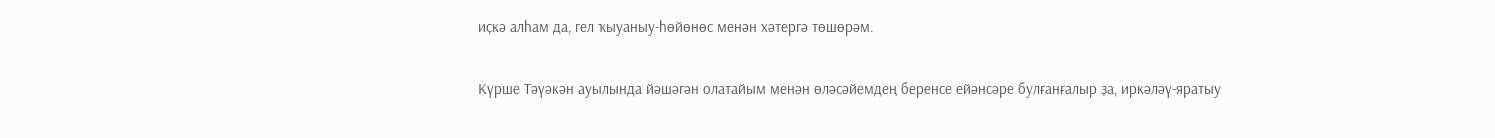иҫкә алһам да, гел ҡыуаныу-һөйөнөс менән хәтергә төшөрәм.

Күрше Тәүәкән ауылында йәшәгән олатайым менән өләсәйемдең беренсе ейәнсәре булғанғалыр ҙа, иркәләү-яратыу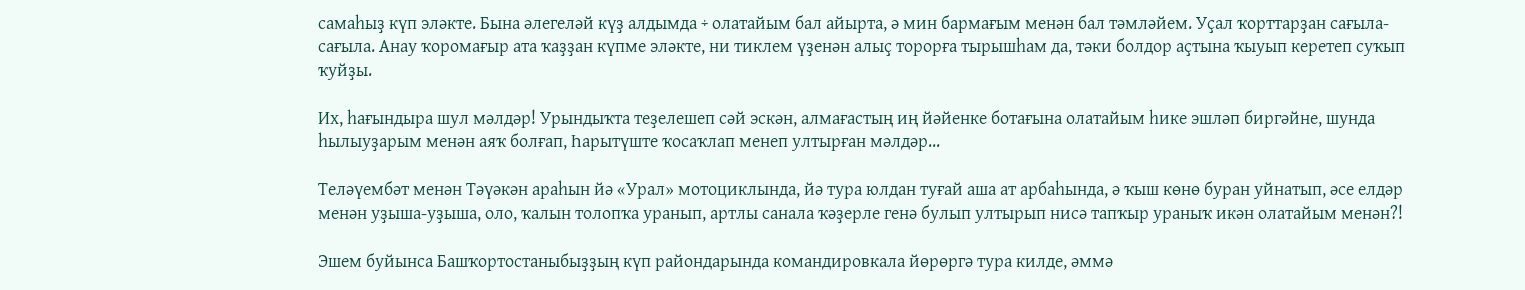самаһыҙ күп эләкте. Бына әлегеләй күҙ алдымда ÷ олатайым бал айырта, ә мин бармағым менән бал тәмләйем. Уҫал ҡорттарҙан сағыла-сағыла. Анау ҡоромағыр ата ҡаҙҙан күпме эләкте, ни тиклем үҙенән алыҫ торорға тырышһам да, тәки болдор аҫтына ҡыуып керетеп суҡып ҡуйҙы.

Их, һағындыра шул мәлдәр! Урындыҡта теҙелешеп сәй эскән, алмағастың иң йәйенке ботағына олатайым һике эшләп биргәйне, шунда һылыуҙарым менән аяҡ болғап, Һарытүште ҡосаҡлап менеп ултырған мәлдәр...

Теләүембәт менән Тәүәкән араһын йә «Урал» мотоциклында, йә тура юлдан туғай аша ат арбаһында, ә ҡыш көнө буран уйнатып, әсе елдәр менән уҙыша-уҙыша, оло, ҡалын толопҡа уранып, артлы санала ҡәҙерле генә булып ултырып нисә тапҡыр ураныҡ икән олатайым менән?!

Эшем буйынса Башҡортостаныбыҙҙың күп райондарында командировкала йөрөргә тура килде, әммә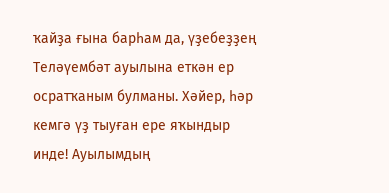ҡайҙа ғына барһам да, үҙебеҙҙең Теләүембәт ауылына еткән ер осратҡаным булманы. Хәйер, һәр кемгә үҙ тыуған ере яҡындыр инде! Ауылымдың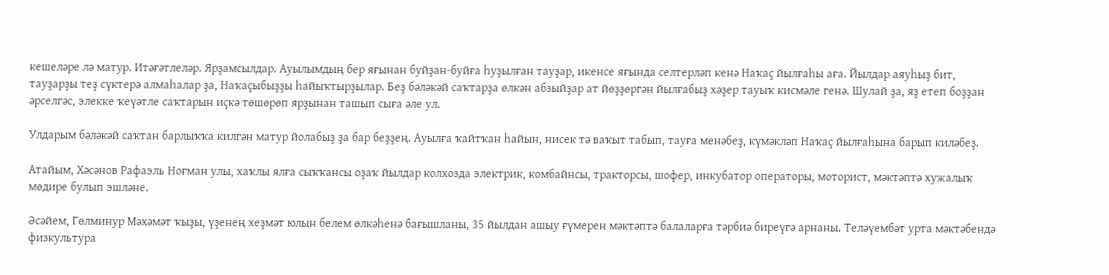кешеләре лә матур. Итәғәтлеләр. Ярҙамсылдар. Ауылымдың бер яғынан буйҙан-буйға һуҙылған тауҙар, икенсе яғында селтерләп кенә Наҡаҫ йылғаһы аға. Йылдар аяуһыҙ бит, тауҙарҙы теҙ сүктерә алмаһалар ҙа, Наҡаҫыбыҙҙы һайыҡтырҙылар. Беҙ бәләкәй саҡтарҙа өлкән абзыйҙар ат йөҙҙөргән йылғабыҙ хәҙер тауыҡ кисмәле генә. Шулай ҙа, яҙ етеп боҙҙан әрселгәс, элекке ҡеүәтле саҡтарын иҫкә төшөрөп ярҙынан ташып сыға әле ул.

Улдарым бәләкәй саҡтан барлыҡҡа килгән матур йолабыҙ ҙа бар беҙҙең. Ауылға ҡайтҡан һайын, нисек тә ваҡыт табып, тауға менәбеҙ, күмәкләп Наҡаҫ йылғаһына барып киләбеҙ.

Атайым, Хәсәнов Рафаэль Ноғман улы, хаҡлы ялға сыҡҡансы оҙаҡ йылдар колхозда электрик, комбайнсы, тракторсы, шофер, инкубатор операторы, моторист, мәктәптә хужалыҡ мөдире булып эшләне.

Әсәйем, Гөлминур Мәхәмәт ҡыҙы, үҙенең хеҙмәт юлын белем өлкәһенә бағышланы, 35 йылдан ашыу ғүмерен мәктәптә балаларға тәрбиә биреүгә арнаны. Теләүембәт урта мәктәбендә физкультура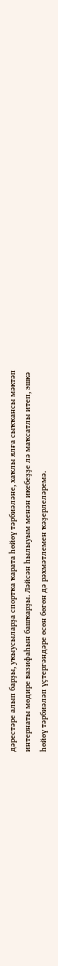дәрестәре алып барҙы, уҡыусыларҙа спортҡа ҡарата һөйөү тәрбиәләне, хаҡлы ялға сыҡҡансы мәктәп интернаты мөдире вазифаһын башҡарҙы. Ләйсән һылыуым менән икебеҙҙе лә маҡсатлы итеп, эшкә һөйөү тәрбиәләп үҫтергәндәре өсөн бөгөн дә рәхмәтлемен ҡәҙерлеләремә.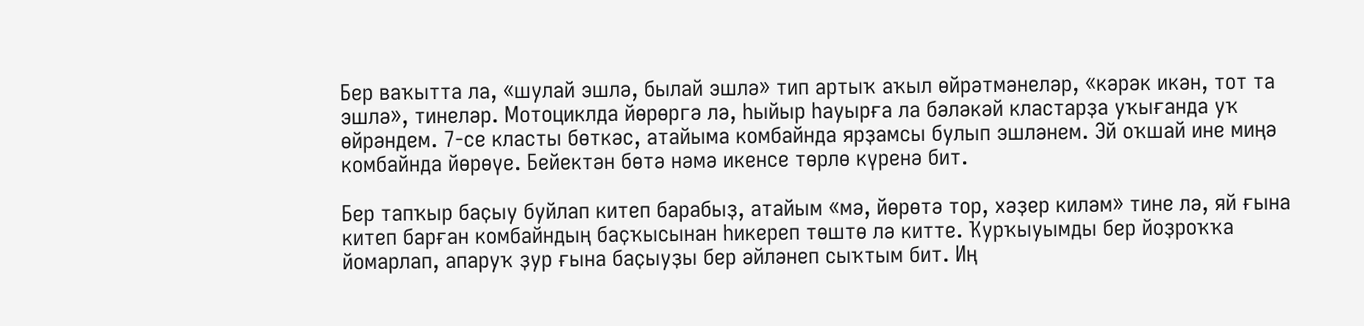Бер ваҡытта ла, «шулай эшлә, былай эшлә» тип артыҡ аҡыл өйрәтмәнеләр, «кәрәк икән, тот та эшлә», тинеләр. Мотоциклда йөрөргә лә, һыйыр һауырға ла бәләкәй кластарҙа уҡығанда уҡ өйрәндем. 7-се класты бөткәс, атайыма комбайнда ярҙамсы булып эшләнем. Эй оҡшай ине миңә комбайнда йөрөүе. Бейектән бөтә нәмә икенсе төрлө күренә бит.

Бер тапҡыр баҫыу буйлап китеп барабыҙ, атайым «мә, йөрөтә тор, хәҙер киләм» тине лә, яй ғына китеп барған комбайндың баҫҡысынан һикереп төштө лә китте. Ҡурҡыуымды бер йоҙроҡҡа йомарлап, апаруҡ ҙур ғына баҫыуҙы бер әйләнеп сыҡтым бит. Иң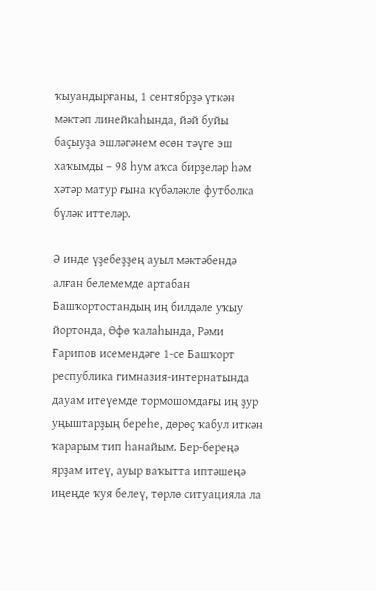ҡыуандырғаны, 1 сентябрҙә үткән мәктәп линейкаһында, йәй буйы баҫыуҙа эшләгәнем өсөн тәүге эш хаҡымды – 98 һум аҡса бирҙеләр һәм хәтәр матур ғына күбәләкле футболка бүләк иттеләр.

Ә инде үҙебеҙҙең ауыл мәктәбендә алған белемемде артабан Башҡортостандың иң билдәле уҡыу йортонда, Өфө ҡалаһында, Рәми Ғарипов исемендәге 1-се Башҡорт республика гимназия-интернатында дауам итеүемде тормошомдағы иң ҙур уңыштарҙың береһе, дөрөҫ ҡабул иткән ҡарарым тип һанайым. Бер-береңә ярҙам итеү, ауыр ваҡытта иптәшеңә иңеңде ҡуя белеү, төрлө ситуацияла ла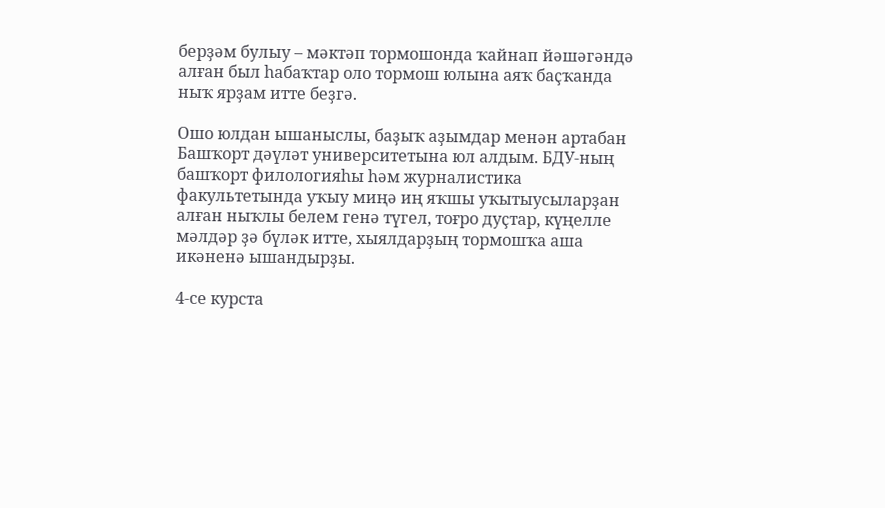берҙәм булыу – мәктәп тормошонда ҡайнап йәшәгәндә алған был һабаҡтар оло тормош юлына аяҡ баҫҡанда ныҡ ярҙам итте беҙгә.

Ошо юлдан ышаныслы, баҙыҡ аҙымдар менән артабан Башҡорт дәүләт университетына юл алдым. БДУ-ның башҡорт филологияһы һәм журналистика факультетында уҡыу миңә иң яҡшы уҡытыусыларҙан алған ныҡлы белем генә түгел, тоғро дуҫтар, күңелле мәлдәр ҙә бүләк итте, хыялдарҙың тормошҡа аша икәненә ышандырҙы.

4-се курста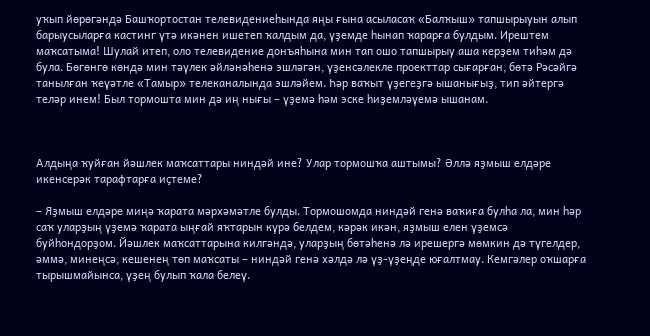уҡып йөрөгәндә Башҡортостан телевидениеһында яңы ғына асыласаҡ «Балҡыш» тапшырыуын алып барыусыларға кастинг үтә икәнен ишетеп ҡалдым да, үҙемде һынап ҡарарға булдым. Ирештем маҡсатыма! Шулай итеп, оло телевидение донъяһына мин тап ошо тапшырыу аша керҙем тиһәм дә була. Бөгөнгө көндә мин тәүлек әйләнәһенә эшләгән, үҙенсәлекле проекттар сығарған, бөтә Рәсәйгә танылған ҡеүәтле «Тамыр» телеканалында эшләйем. Һәр ваҡыт үҙегеҙгә ышанығыҙ, тип әйтергә теләр инем! Был тормошта мин дә иң нығы – үҙемә һәм эске һиҙемләүемә ышанам.



Алдыңа ҡуйған йәшлек маҡсаттары ниндәй ине? Улар тормошҡа аштымы? Әллә яҙмыш елдәре икенсерәк тарафтарға иҫтеме?

– Яҙмыш елдәре миңә ҡарата мәрхәмәтле булды. Тормошомда ниндәй генә ваҡиға булһа ла, мин һәр саҡ уларҙың үҙемә ҡарата ыңғай яҡтарын күрә белдем, кәрәк икән, яҙмыш елен үҙемсә буйһондорҙом. Йәшлек маҡсаттарына килгәндә, уларҙың бөтәһенә лә ирешергә мөмкин дә түгелдер, әммә, минеңсә, кешенең төп маҡсаты – ниндәй генә хәлдә лә үҙ-үҙеңде юғалтмау. Кемгәлер оҡшарға тырышмайынса, үҙең булып ҡала белеү.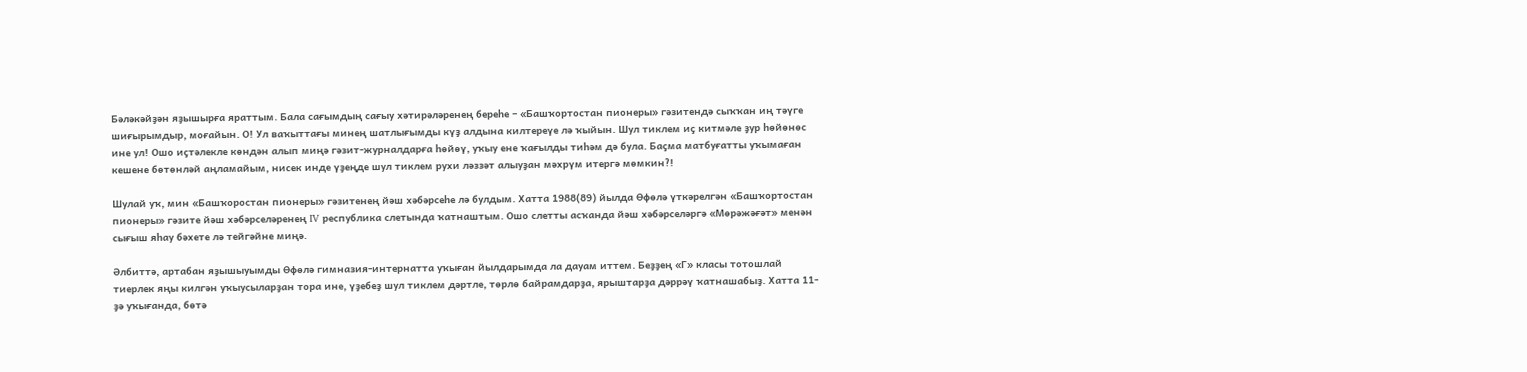Бәләкәйҙән яҙышырға яраттым. Бала сағымдың сағыу хәтирәләренең береһе – «Башҡортостан пионеры» гәзитендә сыҡҡан иң тәүге шиғырымдыр, моғайын. О! Ул ваҡыттағы минең шатлығымды күҙ алдына килтереүе лә ҡыйын. Шул тиклем иҫ китмәле ҙур һөйөнөс ине ул! Ошо иҫтәлекле көндән алып миңә гәзит-журналдарға һөйөү, уҡыу ене ҡағылды тиһәм дә була. Баҫма матбуғатты уҡымаған кешене бөтөнләй аңламайым, нисек инде үҙеңде шул тиклем рухи ләззәт алыуҙан мәхрүм итергә мөмкин?!

Шулай уҡ, мин «Башҡоростан пионеры» гәзитенең йәш хәбәрсеһе лә булдым. Хатта 1988(89) йылда Өфөлә үткәрелгән «Башҡортостан пионеры» гәзите йәш хәбәрселәренең IV республика слетында ҡатнаштым. Ошо слетты асҡанда йәш хәбәрселәргә «Мөрәжәғәт» менән сығыш яһау бәхете лә тейгәйне миңә.

Әлбиттә, артабан яҙышыуымды Өфөлә гимназия-интернатта уҡыған йылдарымда ла дауам иттем. Беҙҙең «Г» класы тотошлай тиерлек яңы килгән уҡыусыларҙан тора ине, үҙебеҙ шул тиклем дәртле, төрлө байрамдарҙа, ярыштарҙа дәррәү ҡатнашабыҙ. Хатта 11-ҙә уҡығанда, бөтә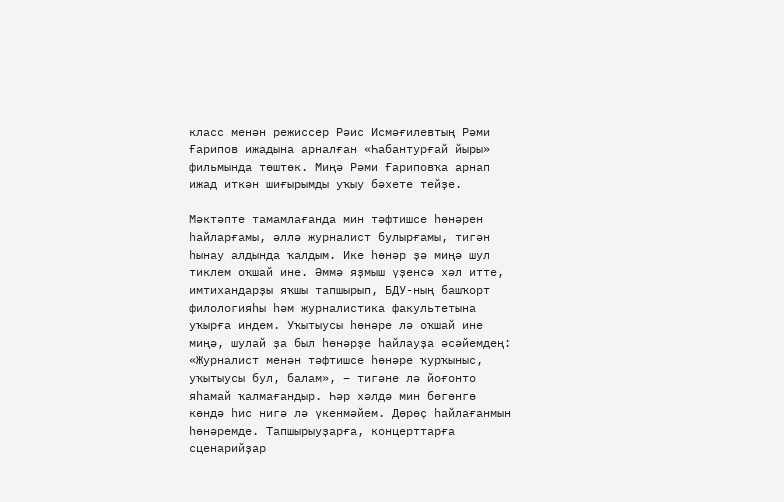класс менән режиссер Рәис Исмәғилевтың Рәми Ғарипов ижадына арналған «Һабантурғай йыры» фильмында төштөк. Миңә Рәми Ғариповҡа арнап ижад иткән шиғырымды уҡыу бәхете тейҙе.

Мәктәпте тамамлағанда мин тәфтишсе һөнәрен һайларғамы, әллә журналист булырғамы, тигән һынау алдында ҡалдым. Ике һөнәр ҙә миңә шул тиклем оҡшай ине. Әммә яҙмыш үҙенсә хәл итте, имтихандарҙы яҡшы тапшырып, БДУ-ның башҡорт филологияһы һәм журналистика факультетына уҡырға индем. Уҡытыусы һөнәре лә оҡшай ине миңә, шулай ҙа был һөнәрҙе һайлауҙа әсәйемдең: «Журналист менән тәфтишсе һөнәре ҡурҡыныс, уҡытыусы бул, балам», – тигәне лә йоғонто яһамай ҡалмағандыр. Һәр хәлдә мин бөгөнгө көндә һис нигә лә үкенмәйем. Дөрөҫ һайлағанмын һөнәремде. Тапшырыуҙарға, концерттарға сценарийҙар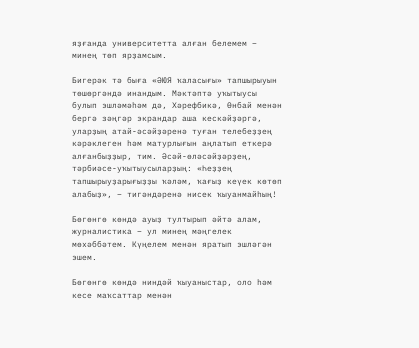яҙғанда университетта алған белемем – минең төп ярҙамсым.

Бигерәк тә быға «ӘЮЯ ҡаласығы» тапшырыуын төшөргәндә инандым. Мәктәптә уҡытыусы булып эшләмәһәм дә, Хәрефбикә, Өнбай менән бергә зәңгәр экрандар аша кескәйҙәргә, уларҙың атай-әсәйҙәренә туған телебеҙҙең кәрәклеген һәм матурлығын аңлатып еткерә алғанбыҙҙыр, тим. Әсәй-өләсәйҙәрҙең, тәрбиәсе-уҡытыусыларҙың: «Һеҙҙең тапшырыуҙарығыҙҙы ҡәләм, ҡағыҙ кеүек көтөп алабыҙ», – тигәндәренә нисек ҡыуанмайһың!

Бөгөнгө көндә ауыҙ тултырып әйтә алам, журналистика – ул минең мәңгелек мөхәббәтем. Күңелем менән яратып эшләгән эшем.

Бөгөнгө көндә ниндәй ҡыуаныстар, оло һәм кесе маҡсаттар менән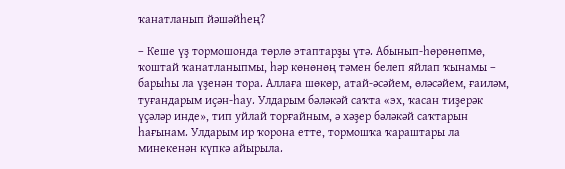ҡанатланып йәшәйһең?

– Кеше үҙ тормошонда төрлө этаптарҙы үтә. Абынып-һөрөнөпмө, ҡоштай ҡанатланыпмы, һәр көнөнөң тәмен белеп яйлап ҡынамы – барыһы ла үҙенән тора. Аллаға шөкөр, атай-әсәйем, өләсәйем, ғаиләм, туғандарым иҫән-һау. Улдарым бәләкәй саҡта «эх, ҡасан тиҙерәк үҫәләр инде», тип уйлай торғайным, ә хәҙер бәләкәй саҡтарын һағынам. Улдарым ир ҡорона етте, тормошҡа ҡараштары ла минекенән күпкә айырыла.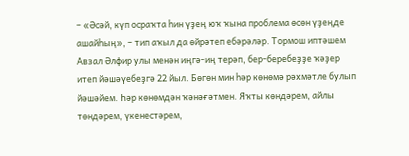– «Әсәй, күп осраҡта һин үҙең юҡ ҡына проблема өсөн үҙеңде ашайһың», – тип аҡыл да өйрәтеп ебәрәләр. Тормош иптәшем Авзал Әлфир улы менән иңгә-иң терәп, бер-беребеҙҙе ҡәҙер итеп йәшәүебеҙгә 22 йыл. Бөгөн мин һәр көнөмә рәхмәтле булып йәшәйем. Һәр көнөмдән ҡәнәғәтмен. Яҡты көндәрем, айлы төндәрем, үкенестәрем,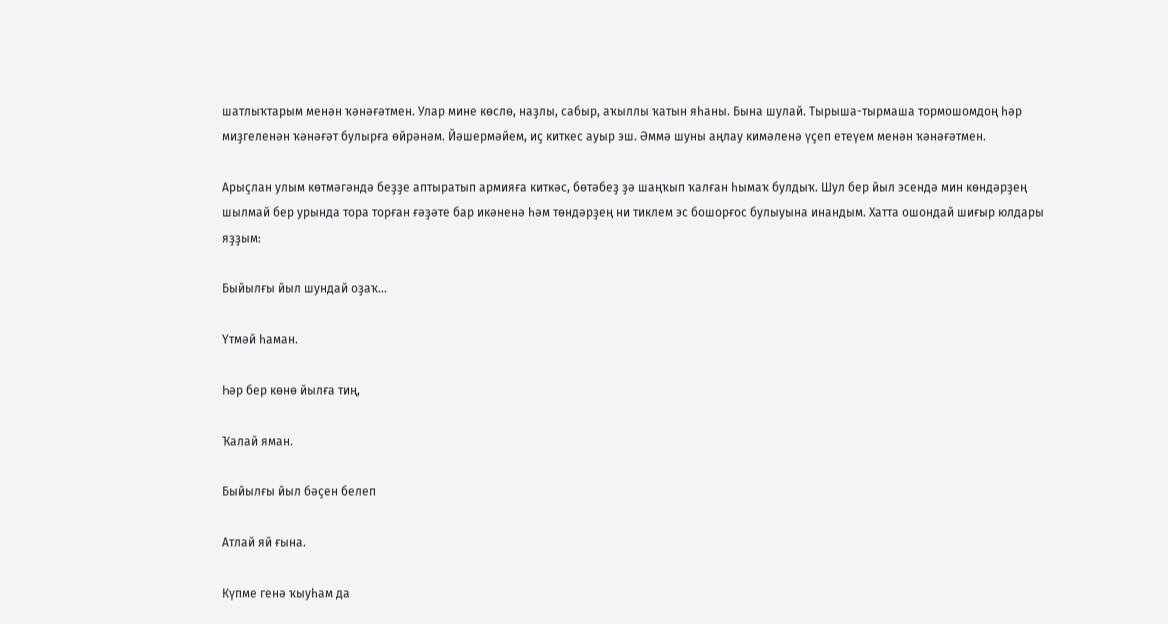шатлыҡтарым менән ҡәнәғәтмен. Улар мине көслө, наҙлы, сабыр, аҡыллы ҡатын яһаны. Бына шулай. Тырыша-тырмаша тормошомдоң һәр миҙгеленән ҡәнәғәт булырға өйрәнәм. Йәшермәйем, иҫ киткес ауыр эш. Әммә шуны аңлау кимәленә үҫеп етеүем менән ҡәнәғәтмен.

Арыҫлан улым көтмәгәндә беҙҙе аптыратып армияға киткәс, бөтәбеҙ ҙә шаңҡып ҡалған һымаҡ булдыҡ. Шул бер йыл эсендә мин көндәрҙең шылмай бер урында тора торған ғәҙәте бар икәненә һәм төндәрҙең ни тиклем эс бошорғос булыуына инандым. Хатта ошондай шиғыр юлдары яҙҙым:

Быйылғы йыл шундай оҙаҡ...

Үтмәй һаман.

Һәр бер көнө йылға тиң,

Ҡалай яман.

Быйылғы йыл бәҫен белеп

Атлай яй ғына.

Күпме генә ҡыуһам да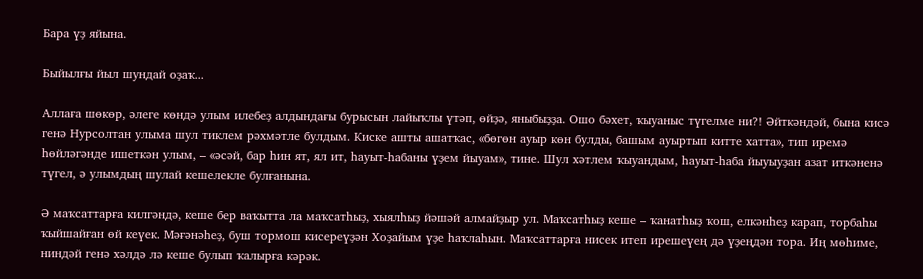Бара үҙ яйына.

Быйылғы йыл шундай оҙаҡ...

Аллаға шөкөр, әлеге көндә улым илебеҙ алдындағы бурысын лайыҡлы үтәп, өйҙә, яныбыҙҙа. Ошо бәхет, ҡыуаныс түгелме ни?! Әйткәндәй, бына кисә генә Нурсолтан улыма шул тиклем рәхмәтле булдым. Киске ашты ашатҡас, «бөгөн ауыр көн булды, башым ауыртып китте хатта», тип иремә һөйләгәнде ишеткән улым, – «әсәй, бар һин ят, ял ит, һауыт-һабаны үҙем йыуам», тине. Шул хәтлем ҡыуандым, һауыт-һаба йыуыуҙан азат иткәненә түгел, ә улымдың шулай кешелекле булғанына.

Ә маҡсаттарға килгәндә, кеше бер ваҡытта ла маҡсатһыҙ, хыялһыҙ йәшәй алмайҙыр ул. Маҡсатһыҙ кеше – ҡанатһыҙ ҡош, елкәнһеҙ карап, торбаһы ҡыйшайған өй кеүек. Мәғәнәһеҙ, буш тормош кисереүҙән Хоҙайым үҙе һаҡлаһын. Маҡсаттарға нисек итеп ирешеүең дә үҙеңдән тора. Иң мөһиме, ниндәй генә хәлдә лә кеше булып ҡалырға кәрәк.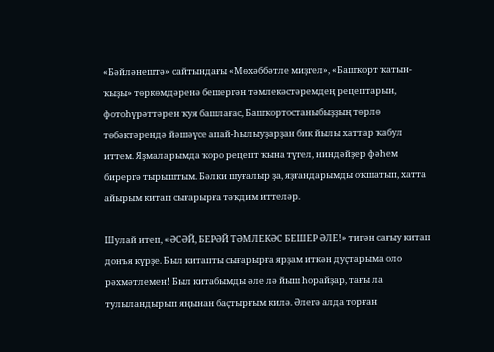«Бәйләнештә» сайтындағы «Мөхәббәтле миҙгел», «Башҡорт ҡатын-ҡыҙы» төркөмдәренә бешергән тәмлекәстәремдең рецептарын, фотоһүрәттәрен ҡуя башлағас, Башҡортостаныбыҙҙың төрлө төбәктәрендә йәшәүсе апай-һылыуҙарҙан бик йылы хаттар ҡабул иттем. Яҙмаларымда ҡоро рецепт ҡына түгел, ниндәйҙер фәһем бирергә тырыштым. Бәлки шуғалыр ҙа, яҙғандарымды оҡшатып, хатта айырым китап сығарырға тәҡдим иттеләр.

Шулай итеп, «ӘСӘЙ, БЕРӘЙ ТӘМЛЕКӘС БЕШЕР ӘЛЕ!» тигән сағыу китап донъя күрҙе. Был китапты сығарырға ярҙам иткән дуҫтарыма оло рәхмәтлемен! Был китабымды әле лә йыш һорайҙар, тағы ла тулыландырып яңынан баҫтырғым килә. Әлегә алда торған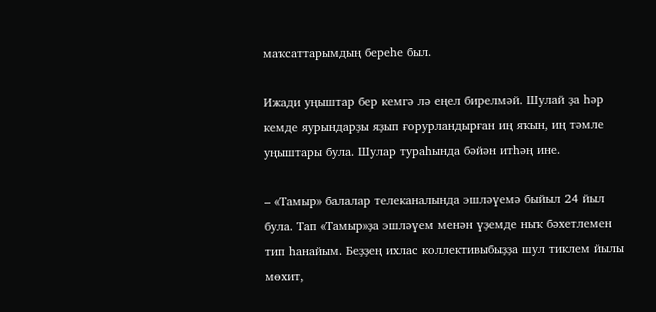маҡсаттарымдың береһе был.

Ижади уңыштар бер кемгә лә еңел бирелмәй. Шулай ҙа һәр кемде яурындарҙы яҙып ғорурландырған иң яҡын, иң тәмле уңыштары була. Шулар тураһында бәйән итһәң ине.

– «Тамыр» балалар телеканалында эшләүемә быйыл 24 йыл була. Тап «Тамыр»ҙа эшләүем менән үҙемде ныҡ бәхетлемен тип һанайым. Беҙҙең ихлас коллективыбыҙҙа шул тиклем йылы мөхит,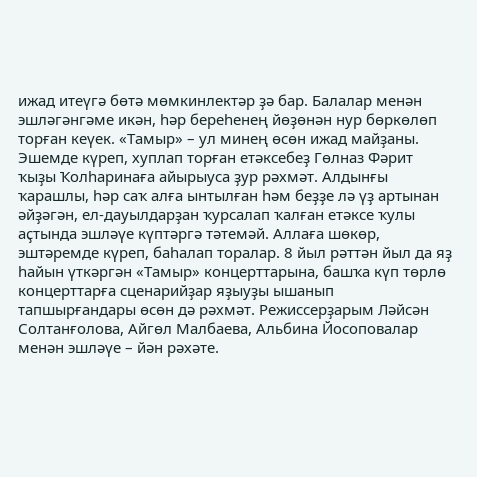ижад итеүгә бөтә мөмкинлектәр ҙә бар. Балалар менән эшләгәнгәме икән, һәр береһенең йөҙөнән нур бөркөлөп торған кеүек. «Тамыр» – ул минең өсөн ижад майҙаны. Эшемде күреп, хуплап торған етәксебеҙ Гөлназ Фәрит ҡыҙы Ҡолһаринаға айырыуса ҙур рәхмәт. Алдынғы ҡарашлы, һәр саҡ алға ынтылған һәм беҙҙе лә үҙ артынан әйҙәгән, ел-дауылдарҙан ҡурсалап ҡалған етәксе ҡулы аҫтында эшләүе күптәргә тәтемәй. Аллаға шөкөр, эштәремде күреп, баһалап торалар. 8 йыл рәттән йыл да яҙ һайын үткәргән «Тамыр» концерттарына, башҡа күп төрлө концерттарға сценарийҙар яҙыуҙы ышанып тапшырғандары өсөн дә рәхмәт. Режиссерҙарым Ләйсән Солтанғолова, Айгөл Малбаева, Альбина Йосоповалар менән эшләүе – йән рәхәте.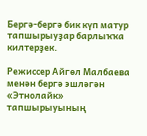Бергә-бергә бик күп матур тапшырыуҙар барлыҡҡа килтерҙек.

Режиссер Айгөл Малбаева менән бергә эшләгән «Этнолайк» тапшырыуының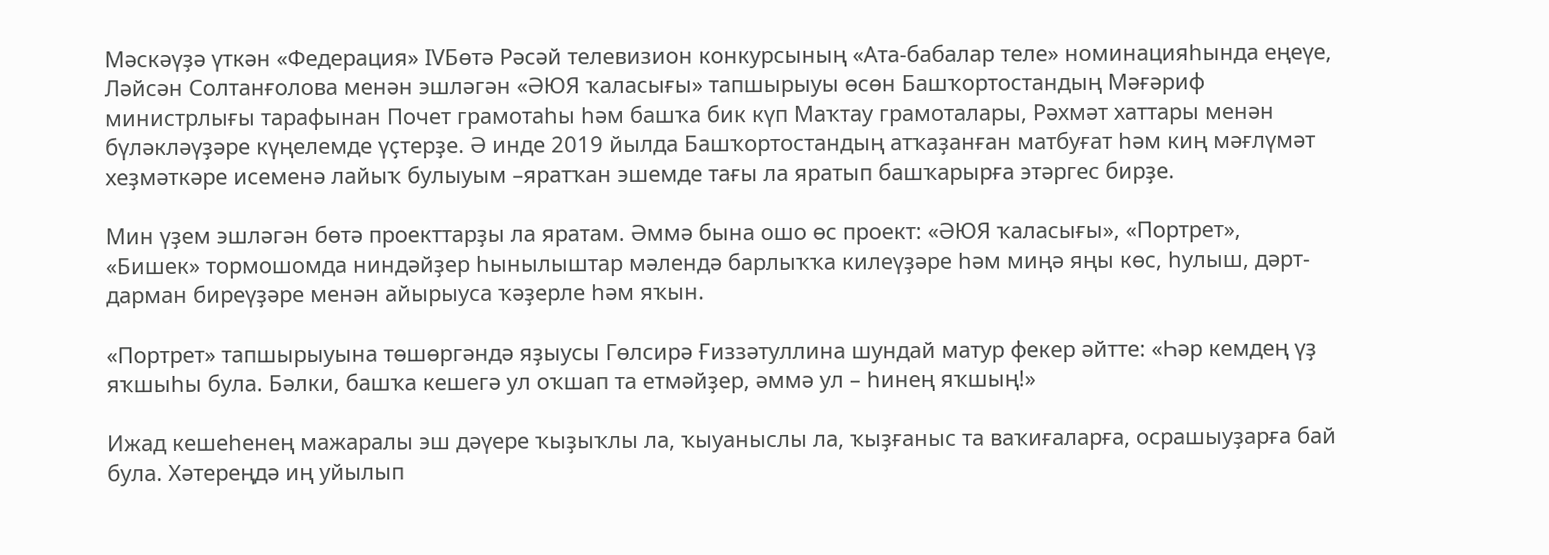Мәскәүҙә үткән «Федерация» IVБөтә Рәсәй телевизион конкурсының «Ата-бабалар теле» номинацияһында еңеүе, Ләйсән Солтанғолова менән эшләгән «ӘЮЯ ҡаласығы» тапшырыуы өсөн Башҡортостандың Мәғәриф министрлығы тарафынан Почет грамотаһы һәм башҡа бик күп Маҡтау грамоталары, Рәхмәт хаттары менән бүләкләүҙәре күңелемде үҫтерҙе. Ә инде 2019 йылда Башҡортостандың атҡаҙанған матбуғат һәм киң мәғлүмәт хеҙмәткәре исеменә лайыҡ булыуым –яратҡан эшемде тағы ла яратып башҡарырға этәргес бирҙе.

Мин үҙем эшләгән бөтә проекттарҙы ла яратам. Әммә бына ошо өс проект: «ӘЮЯ ҡаласығы», «Портрет», «Бишек» тормошомда ниндәйҙер һынылыштар мәлендә барлыҡҡа килеүҙәре һәм миңә яңы көс, һулыш, дәрт-дарман биреүҙәре менән айырыуса ҡәҙерле һәм яҡын.

«Портрет» тапшырыуына төшөргәндә яҙыусы Гөлсирә Ғиззәтуллина шундай матур фекер әйтте: «Һәр кемдең үҙ яҡшыһы була. Бәлки, башҡа кешегә ул оҡшап та етмәйҙер, әммә ул – һинең яҡшың!»

Ижад кешеһенең мажаралы эш дәүере ҡыҙыҡлы ла, ҡыуаныслы ла, ҡыҙғаныс та ваҡиғаларға, осрашыуҙарға бай була. Хәтереңдә иң уйылып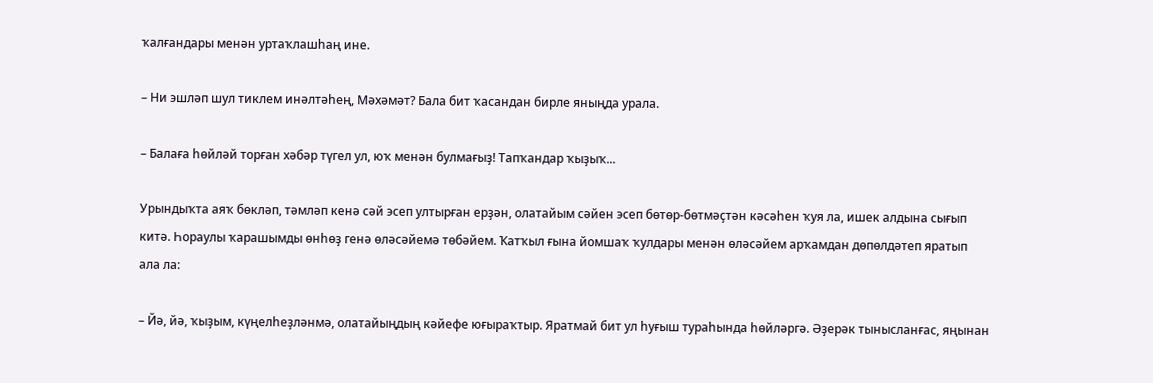ҡалғандары менән уртаҡлашһаң ине.

– Ни эшләп шул тиклем инәлтәһең, Мәхәмәт? Бала бит ҡасандан бирле яныңда урала.

– Балаға һөйләй торған хәбәр түгел ул, юҡ менән булмағыҙ! Тапҡандар ҡыҙыҡ...

Урындыҡта аяҡ бөкләп, тәмләп кенә сәй эсеп ултырған ерҙән, олатайым сәйен эсеп бөтөр-бөтмәҫтән кәсәһен ҡуя ла, ишек алдына сығып китә. Һораулы ҡарашымды өнһөҙ генә өләсәйемә төбәйем. Ҡатҡыл ғына йомшаҡ ҡулдары менән өләсәйем арҡамдан дөпөлдәтеп яратып ала ла:

– Йә, йә, ҡыҙым, күңелһеҙләнмә, олатайыңдың кәйефе юғыраҡтыр. Яратмай бит ул һуғыш тураһында һөйләргә. Әҙерәк тынысланғас, яңынан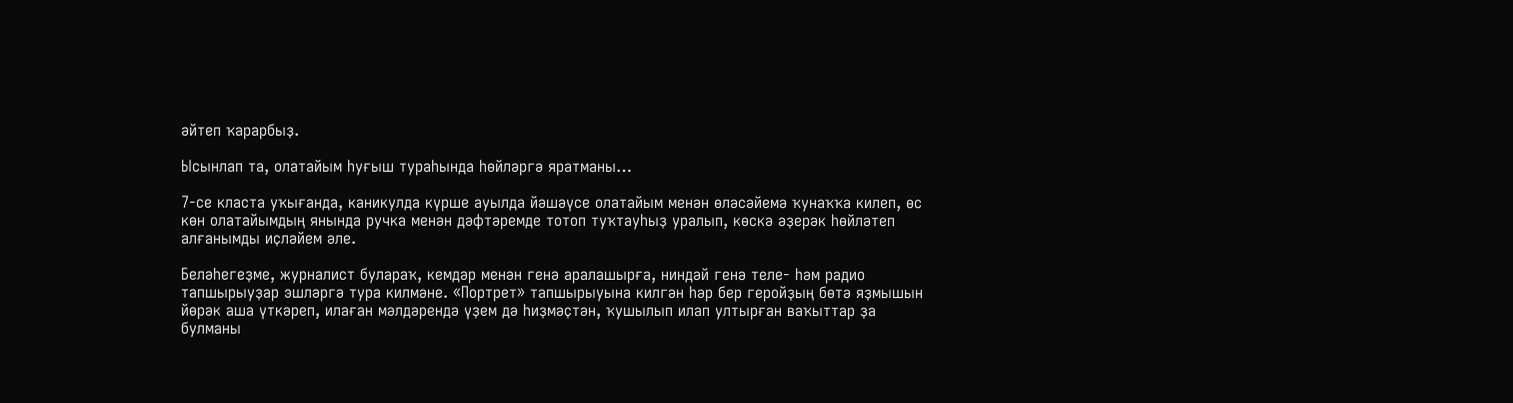әйтеп ҡарарбыҙ.

Ысынлап та, олатайым һуғыш тураһында һөйләргә яратманы…

7-се класта уҡығанда, каникулда күрше ауылда йәшәүсе олатайым менән өләсәйемә ҡунаҡҡа килеп, өс көн олатайымдың янында ручка менән дәфтәремде тотоп туҡтауһыҙ уралып, көскә әҙерәк һөйләтеп алғанымды иҫләйем әле.

Беләһегеҙме, журналист булараҡ, кемдәр менән генә аралашырға, ниндәй генә теле- һәм радио тапшырыуҙар эшләргә тура килмәне. «Портрет» тапшырыуына килгән һәр бер геройҙың бөтә яҙмышын йөрәк аша үткәреп, илаған мәлдәрендә үҙем дә һиҙмәҫтән, ҡушылып илап ултырған ваҡыттар ҙа булманы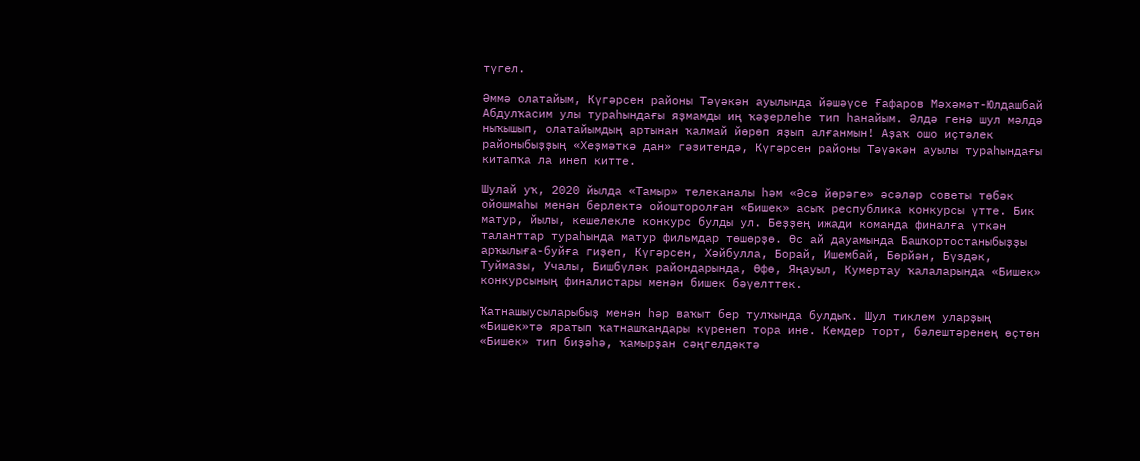түгел.

Әммә олатайым, Күгәрсен районы Тәүәкән ауылында йәшәүсе Ғафаров Мәхәмәт-Юлдашбай Абдулҡасим улы тураһындағы яҙмамды иң ҡәҙерлеһе тип һанайым. Әлдә генә шул мәлдә ныҡышып, олатайымдың артынан ҡалмай йөрөп яҙып алғанмын! Аҙаҡ ошо иҫтәлек районыбыҙҙың «Хеҙмәткә дан» гәзитендә, Күгәрсен районы Тәүәкән ауылы тураһындағы китапҡа ла инеп китте.

Шулай уҡ, 2020 йылда «Тамыр» телеканалы һәм «Әсә йөрәге» әсәләр советы төбәк ойошмаһы менән берлектә ойошторолған «Бишек» асыҡ республика конкурсы үтте. Бик матур, йылы, кешелекле конкурс булды ул. Беҙҙең ижади команда финалға үткән таланттар тураһында матур фильмдар төшөрҙө. Өс ай дауамында Башҡортостаныбыҙҙы арҡылыға-буйға гиҙеп, Күгәрсен, Хәйбулла, Борай, Ишембай, Бөрйән, Бүздәк, Туймазы, Учалы, Бишбүләк райондарында, Өфө, Яңауыл, Кумертау ҡалаларында «Бишек» конкурсының финалистары менән бишек бәүелттек.

Ҡатнашыусыларыбыҙ менән һәр ваҡыт бер тулҡында булдыҡ. Шул тиклем уларҙың «Бишек»тә яратып ҡатнашҡандары күренеп тора ине. Кемдер торт, бәлештәренең өҫтөн «Бишек» тип биҙәһә, ҡамырҙан сәңгелдәктә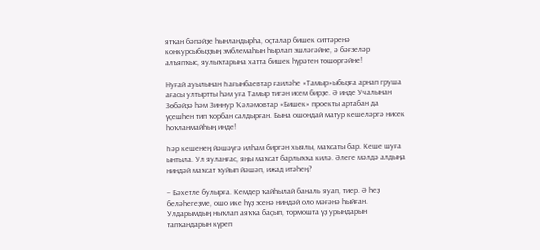ятҡан бәпәйҙе һынландырһа, оҫталар бишек ситтәренә конкурсыбыҙҙың эмблемаһын һырлап эшләгәйне, ә бәғзеләр алъяпҡыс, яулыҡтарына хатта бишек һүрәтен төшөргәйне!

Нуғай ауылынан Һағынбаевтар ғаиләһе «Тамыр»ыбыҙға арнап груша ағасы ултыртты һәм уға Тамыр тигән исем бирҙе. Ә инде Учалынан Зөбәйҙә һәм Зиннур Ҡәләмовтар «Бишек» проекты артабан да үҫешһен тип ҡорбан салдырған. Бына ошондай матур кешеләргә нисек һоҡланмайһың инде!

Һәр кешенең йәшәүгә илһам биргән хыялы, маҡсаты бар. Кеше шуға ынтыла. Ул яуланғас, яңы маҡсат барлыҡҡа килә. Әлеге мәлдә алдыңа ниндәй маҡсат ҡуйып йәшәп, ижад итәһең?

– Бәхетле булырға. Кемдер ҡайһылай баналь яуап, тиер. Ә һеҙ беләһегеҙме, ошо ике һүҙ эсенә ниндәй оло мәғәнә һыйған. Улдарымдың ныҡлап аяҡҡа баҫып, тормошта үҙ урындарын тапҡандарын күреп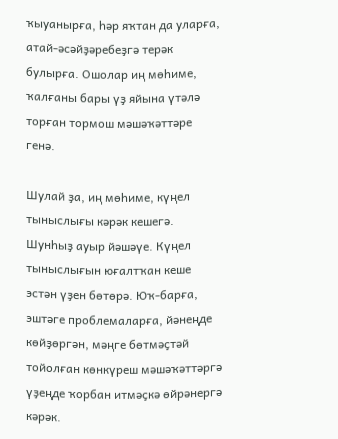ҡыуанырға, һәр яҡтан да уларға, атай-әсәйҙәребеҙгә терәк булырға. Ошолар иң мөһиме, ҡалғаны бары үҙ яйына үтәлә торған тормош мәшәҡәттәре генә.

Шулай ҙа, иң мөһиме, күңел тыныслығы кәрәк кешегә. Шунһыҙ ауыр йәшәүе. Күңел тыныслығын юғалтҡан кеше эстән үҙен бөтөрә. Юҡ-барға, эштәге проблемаларға, йәнеңде көйҙөргән, мәңге бөтмәҫтәй тойолған көнкүреш мәшәҡәттәргә үҙеңде ҡорбан итмәҫкә өйрәнергә кәрәк.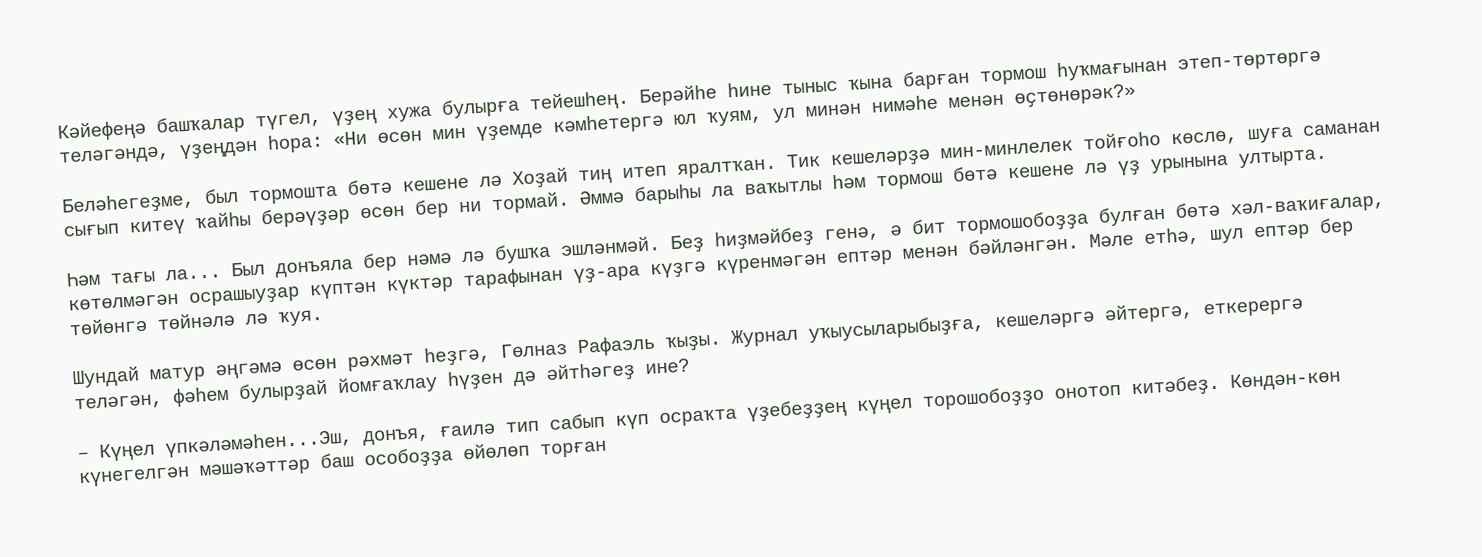Кәйефеңә башҡалар түгел, үҙең хужа булырға тейешһең. Берәйһе һине тыныс ҡына барған тормош һуҡмағынан этеп-төртөргә теләгәндә, үҙеңдән һора: «Ни өсөн мин үҙемде кәмһетергә юл ҡуям, ул минән нимәһе менән өҫтөнөрәк?»

Беләһегеҙме, был тормошта бөтә кешене лә Хоҙай тиң итеп яралтҡан. Тик кешеләрҙә мин-минлелек тойғоһо көслө, шуға саманан сығып китеү ҡайһы берәүҙәр өсөн бер ни тормай. Әммә барыһы ла ваҡытлы һәм тормош бөтә кешене лә үҙ урынына ултырта.

Һәм тағы ла... Был донъяла бер нәмә лә бушҡа эшләнмәй. Беҙ һиҙмәйбеҙ генә, ә бит тормошобоҙҙа булған бөтә хәл-ваҡиғалар, көтөлмәгән осрашыуҙар күптән күктәр тарафынан үҙ-ара күҙгә күренмәгән ептәр менән бәйләнгән. Мәле етһә, шул ептәр бер төйөнгә төйнәлә лә ҡуя.

Шундай матур әңгәмә өсөн рәхмәт һеҙгә, Гөлназ Рафаэль ҡыҙы. Журнал уҡыусыларыбыҙға, кешеләргә әйтергә, еткерергә теләгән, фәһем булырҙай йомғаҡлау һүҙен дә әйтһәгеҙ ине?

– Күңел үпкәләмәһен...Эш, донъя, ғаилә тип сабып күп осраҡта үҙебеҙҙең күңел торошобоҙҙо онотоп китәбеҙ. Көндән-көн күнегелгән мәшәҡәттәр баш особоҙҙа өйөлөп торған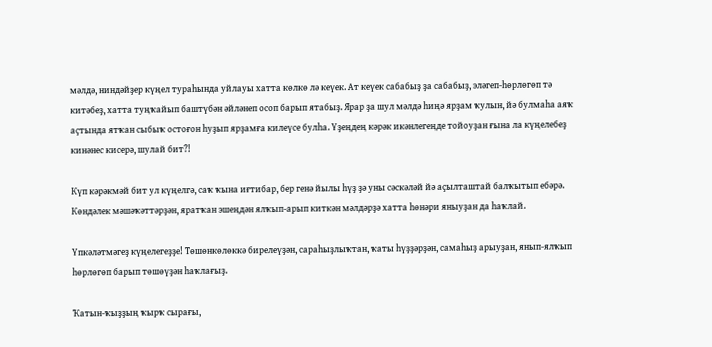мәлдә, ниндәйҙер күңел тураһында уйлауы хатта көлкө лә кеүек. Ат кеүек сабабыҙ ҙа сабабыҙ, эләгеп-һөрлөгөп тә китәбеҙ, хатта туңҡайып баштүбән әйләнеп осоп барып ятабыҙ. Ярар ҙа шул мәлдә һиңә ярҙам ҡулын, йә булмаһа аяҡ аҫтында ятҡан сыбыҡ остоғон һуҙып ярҙамға килеүсе булһа. Үҙеңдең кәрәк икәнлегеңде тойоуҙан ғына ла күңелебеҙ кинәнес кисерә, шулай бит?!

Күп кәрәкмәй бит ул күңелгә, саҡ ҡына иғтибар, бер генә йылы һүҙ ҙә уны сәскәләй йә аҫылташтай балҡытып ебәрә. Көндәлек мәшәҡәттәрҙән, яратҡан эшеңдән ялҡып-арып киткән мәлдәрҙә хатта һөнәри яныуҙан да һаҡлай.

Үпкәләтмәгеҙ күңелегеҙҙе! Төшөнкөлөккә бирелеүҙән, сараһыҙлыҡтан, ҡаты һүҙҙәрҙән, самаһыҙ арыуҙан, янып-ялҡып һөрлөгөп барып төшөүҙән һаҡлағыҙ.

Ҡатын-ҡыҙҙың ҡырҡ сырағы,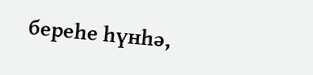береһе һүнһә,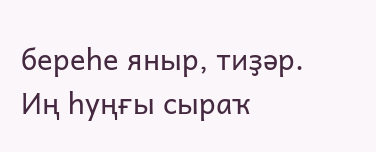береһе яныр, тиҙәр. Иң һуңғы сыраҡ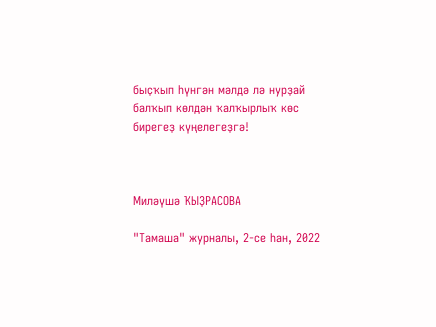быҫҡып һүнгән мәлдә лә нурҙай балҡып көлдән ҡалҡырлыҡ көс бирегеҙ күңелегеҙгә!



Миләүшә ҠЫҘРАСОВА

"Тамаша" журналы, 2-се һан, 2022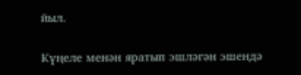йыл.

Күңеле менән яратып эшләгән эшендә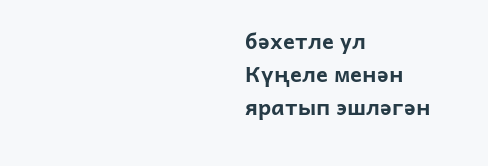бәхетле ул
Күңеле менән яратып эшләгән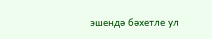эшендә бәхетле ул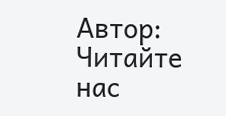Автор:
Читайте нас